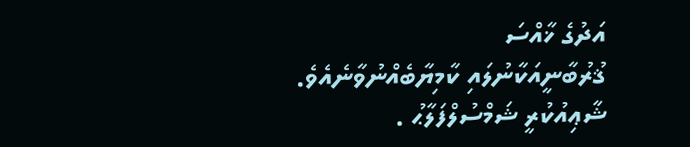އަދުގެ ޚާއްސަ
ޤުރުބާނީއަކާނުލައި ކާމިޔާބެއްނުވާނެއެވެ.
ޝާޢިއުކުރީ ޝަމްސުލްފަލާޙު .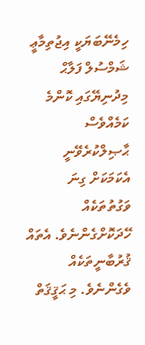ހިމެނޭބަޔަކީ އިޖުތިމާޢީ
ޝަމްސުލް ފަލާޙް
މިދުނިޔޭގައި ކޮންމެ ކަމެއްވެސް ޙާޞިލްކުރެވޭނީ އެކަމަކަށް ގިނަ ވަގުތުތަކެއް ހޭދަކޮށްގެންނެވެ. އެތައް ޤުރުބާނީތަކެއް ވެގެންނެވެ. މި ޙަޤީޤަތް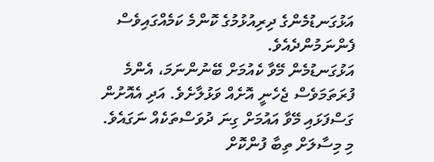އަޅުގަނޑުމެންގެ ދިރިއުޅުމުގެ ކޮންމެ ކަމެއްގައިވެސް ފެންނަމުންދެއެވެ.
އަޅުގަނޑުމެން މޭވާ ކެއުމަށް ބޭނުންނަމަ، އެންމެ ފުރަތަމަވެސް ޖެހެނީ އޮށެއް ވަޅުލާށެވެ. އަދި އެއޮށުން ގަސްފަޅައި މޭވާ އައުމަށް ގިނަ ދުވަސްތަކެއް ނަގައެވެ. މި މިސާލަށް ތިބާ ފުންކޮށް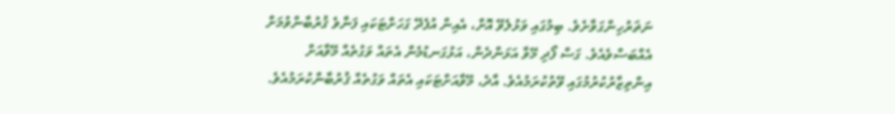ނަޡަރުހިންގަވާށެވެ. ބިމުގައި ވަޅުލެވޭ އޮށް، އެއިން އުފެދޭ ގަހަށްޓަކައި ފަނާވެ ޤުރުބާންވުމަށް އެއްބަސްވެއެވެ. ގަސް ފޯދި މޭވާ އަޅަންދެން، އަޅުގަނޑުމެން އެތައް ވަގުތެއް މޭވާއަށް އިންތިޒާރުކުރުމުގައި ވޭތުކުރަމުއެވެ. އާދެ، މޭވާއަށްޓަކައި އެތައް ވަގުތެއް ޤުރުބާންކުރަމުއެވެ.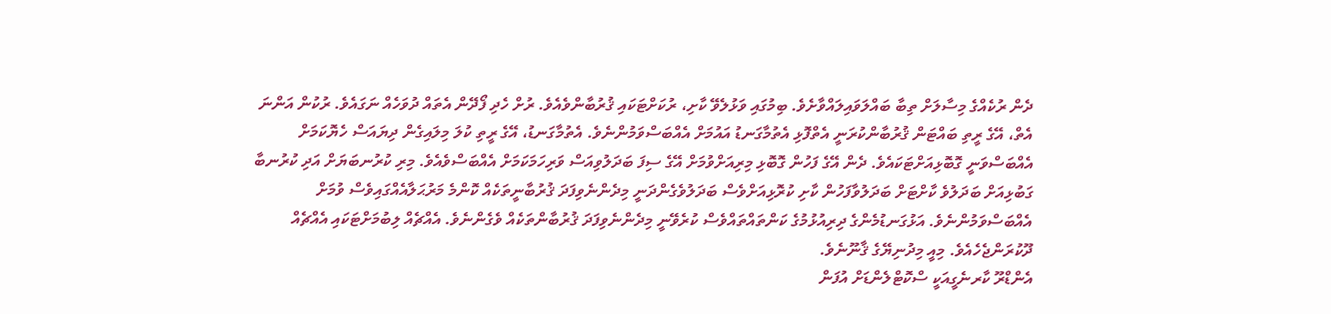ދެން ރުކެއްގެ މިސާލަށް ތިބާ ބައްލަވައިލައްވާށެވެ. ބިމުގައި ވަޅުލެވޭ ކާށި، ރުކަށްޓަކައި ޤުރުބާންވެއެވެ. ރުށް ހެދި ފޯދޭން އެތައް ދުވަހެއް ނަގައެވެ. ރުކުން އަންނަ އެތް، އޭގެ ރީތި ބައްޓަން ޤުރުބާންކުރަނީ އެތްފޮޅި އެތުމާގަނޑު އައުމަށް އެއްބަސްވަމުންނެވެ. އެތުމާގަނޑު، އޭގެ ރީތި ކުލަ މިލައިގެން ދިޔައަސް ހެޔޮކަމަށް އެއްބަސްވަނީ ގޮބޮޅިއަށްޓަކައެވެ. ދެން އޭގެ ފަހުން ގޮބޮޅި މިރިއަށްވުމަށް އޭގެ ސިފަ ބަދަލުވިއަސް ވަރިހަމަކަމަށް އެއްބަސްވެއެވެ. މިރި ކުރުނބަޔަށް އަދި ކުރުނބާ ގަބުޅިއަށް ބަދަލުވެ ކާށްޓަށް ބަދަލުވާފަހުން ކާށި ކުރޮޅިއަށްވެސް ބަދަލުވެގެންދަނީ މިދެންނެވިފަދަ ޤުރުބާނީތަކެއް ކޮންމެ މަރުޙަލާއެއްގައިވެސް ވުމަށް އެއްބަސްވަމުންނެވެ. އަޅުގަނޑުމެންގެ ދިރިއުޅުމުގެ ކަންތައްތައްވެސް ކުރެވޭނީ މިދެންނެވިފަދަ ޤުރުބާންތަކެއް ވެގެންނެވެ. އެއްޗެއް ލިބުމަށްޓަކައި އެއްޗެއް ދޫކުރަންޖެހެއެވެ. މިއީ މިދުނިޔޭގެ ޤާނޫނެވެ.
އެންޑްރޫ ކާރނެގީއަކީ ސްކޮޓްލެންޑަށް އުފަން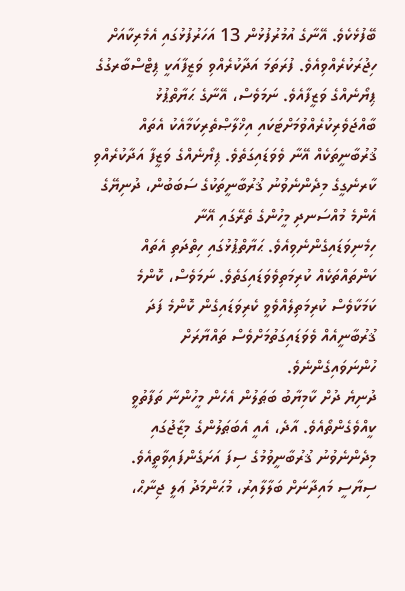ބޭފުޅެކެވެ. އޭނާގެ އުމުރުފުޅުން 13 އަހަރުފުޅުގައި އެމެރިކާއަށް ހިޖުރަކުރެއްވިއެވެ. ފުރަތަމަ އަދާކުރެއްވި ވަޒީފާއަކީ ޕިޓްސްބާރގުގެ ޕިޔޯނެއްގެ ވަޒީފާއެވެ. ނަމަވެސް، އޭނާގެ ޙަޔާތްޕުޅު ބާއްޖަވެރިކުރެއްވުމަށްޓަކައި އިޚްލާޞްތެރިކަމާއެކު އެތައް ޤުރުބާނީތަކެއް އޭނާ ވެވަޑައިގަތެވެ. ޕިޔޯނެއްގެ ވަޒީފާ އަދާކުރެއްވި ކާރނެގީގެ މިދެންނެވުނު ޤުރުބާނީތަކުގެ ސަބަބުން، ދުނިޔޭގެ އެންމެ މުއްސަނދި މީހުންގެ ތެރޭގައި އޭނާ ހިމެނިވަޑައިގެންނެވިއެވެ. ޙަޔާތްޕުޅުގައި ހިތްދަތި އެތައް ކަންތައްތަކެއް ކުރިމަތިވެވަޑައިގަތެވެ. ނަމަވެސް، ކޮންމެ ކަމަކާވެސް ކުރިމަތިލެއްވެވީ ކެރިވަޑައިގެން ކޮންމެ ފަދަ ޤުރުބާނީއެއް ވެވަޑައިގަތުމަށްވެސް ތައްޔާރަށް ހުންނަވައިގެންނެވެ.
ދުނިޔެ ދުށް ކާމިޔާބު ބަޠަލުން އެހެން މީހުންނާ ތަފާތުވީ ކީއްވެގެންތޯއެވެ. އާދެ، އެއީ އެބަޠަލުންގެ މިޒާޖުގައި މިދެންނެވުނު ޤުރުބާނީވުމުގެ ސިފަ އަށަގެންފައިވާތީއެވެ. ސިޔާސީ މައިދާނަށް ބަލާލާއިރު، މުޙަންމަދު ޢަލީ ޖިނާޙް،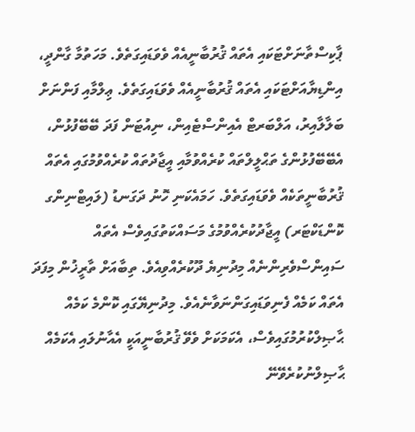ޕާކިސްތާނަށްޓަކައި އެތައް ޤުރުބާނީއެއް ވެވަޑައިގަތެވެ. މަހަތުމާ ގާންދީ، އިންޑިޔާއަށްޓަކައި އެތައް ޤުރުބާނީއެއް ވެވަޑައިގަތެވެ. ޢިލްމާއި ފަންނަށް ބަލާލާއިރު، އަލްބަރޓް އެއިންސްޓެއިން، ނިއުޓަން ފަދަ ބޭބޭފުޅުން، އެބޭބޭފުޅުންގެ ތަޙްލީލްތައް ކުރެއްވުމާއި އީޖާދުތައް ކުރެއްވުމުގައި އެތައް ޤުރުބާނީތަކެއް ވެވަޑައިގަތެވެ. ހަމައެކަނި ހޮނު ދަގަނޑު (ލައިޓްނިންގ ކޮންޑަކްޓަރ) އީޖާދުކުރެއްވުމުގެ މަސައްކަތުގައިވެސް އެތައް ސައިންސްވެރިންނެއް މިދުނިޔެ ދޫކުރެއްވިއެވެ. ތިބާއަށް ތާރީޚުން މިފަދަ އެތައް ކަމެއް ފެނިވަޑައިގަންނަވާނެއެވެ. މިދުނިޔޭގައި ކޮންމެ ކަމެއް ޙާޞިލްކުރުމުގައިވެސް، އެކަމަކަށް ވެވޭ ޤުރުބާނީއަކީ އެއާނުލައި އެކަމެއް ޙާޞިލްނުކުރެވޭނޭ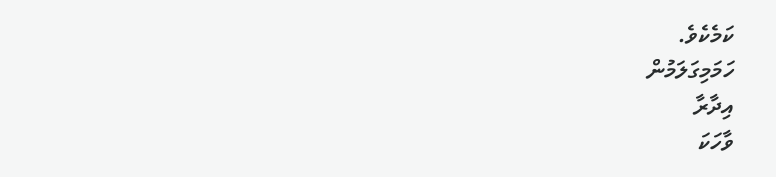ކަމެކެވެ.
ހަމަމިގަލަމުން
އިދާރާ
ވާހަކަ